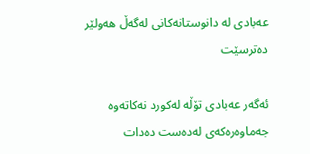عه‌بادی له‌ دانوستانه‌كانی له‌گه‌ڵ هه‌ولێر ده‌ترسێت

ئه‌گه‌ر عه‌بادی تۆڵه‌ له‌كورد نه‌كاته‌وه‌ جه‌ماوه‌ره‌كه‌ی له‌ده‌ست ده‌دات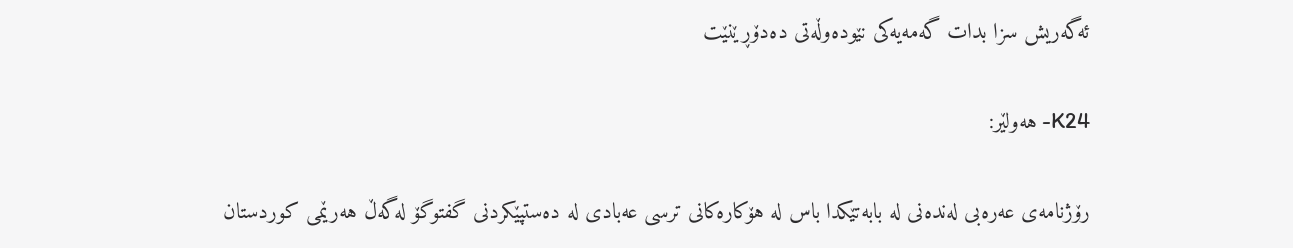ئه‌گه‌ریش سزا بدات گه‌مه‌یه‌كی نێوده‌وڵه‌تی ده‌دۆڕێنێت

K24- هه‌ولێر:

رۆژنامه‌ی عه‌ره‌بی له‌نده‌نی له‌ بابه‌تێكدا باس له‌ هۆكاره‌كانی ترسی عه‌بادی له‌ ده‌ستپێكردنی گفتوگۆ له‌گه‌ڵ هه‌رێمی كوردستان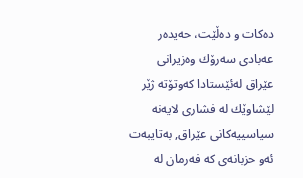ده‌كات و ده‌ڵێت، حه‌یده‌ر عه‌بادی سه‌رۆك وه‌زیرانی عێراق له‌ئێستادا كه‌وتۆته‌ ژێر لێشاوێك له‌ فشاری لایه‌نه‌ سیاسییه‌كانی عێراق, به‌تایبه‌ت ئه‌و حزبانه‌ی كه‌ فه‌رمان له‌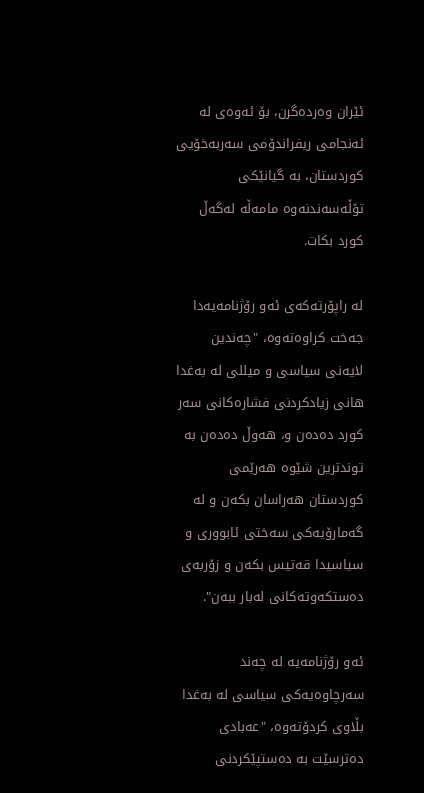ئێران وه‌رده‌گرن، بۆ ئه‌وه‌ی له‌ ئه‌نجامی ریفراندۆمی سه‌ربه‌خۆیی كوردستان، به‌ گیانێكی تۆڵه‌سه‌ندنه‌وه‌ مامه‌ڵه‌ له‌گه‌ڵ كورد بكات.

له‌ راپۆرته‌كه‌ی ئه‌و رۆژنامه‌یه‌دا جه‌خت كراوه‌ته‌وه‌، "چه‌ندین لایه‌نی سیاسی و میللی له‌ به‌غدا هانی زیادكردنی فشاره‌كانی سه‌ر كورد ده‌ده‌ن و، هه‌وڵ ده‌ده‌ن به‌ توندترین شێوه‌ هه‌رێمی كوردستان هه‌راسان بكه‌ن و له‌ گه‌مارۆیه‌كی سه‌ختی ئابووری و سیاسیدا قه‌تیس بكه‌ن و زۆربه‌ی ده‌ستكه‌وته‌كانی له‌بار ببه‌ن".

ئه‌و رۆژنامه‌یه‌ له‌ چه‌ند سه‌رچاوه‌یه‌كی سیاسی له‌ به‌غدا بڵاوی كردۆته‌وه‌، "عه‌بادی ده‌ترسێت به‌ ده‌ستپێكردنی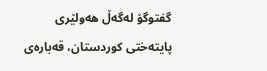گفتوگۆ له‌گه‌ڵ هه‌ولێری پایته‌ختی كوردستان، قه‌باره‌ی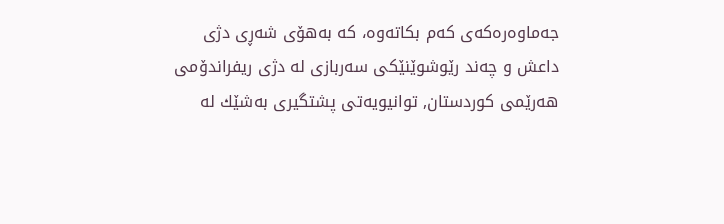جه‌ماوه‌ره‌كه‌ی كه‌م بكاته‌وه‌، كه‌ به‌هۆی شه‌ڕی دژی داعش و چه‌ند رێوشوێنێكی سه‌ربازی له‌ دژی ریفراندۆمی هه‌رێمی كوردستان, توانیویه‌تی پشتگیری به‌شێك له‌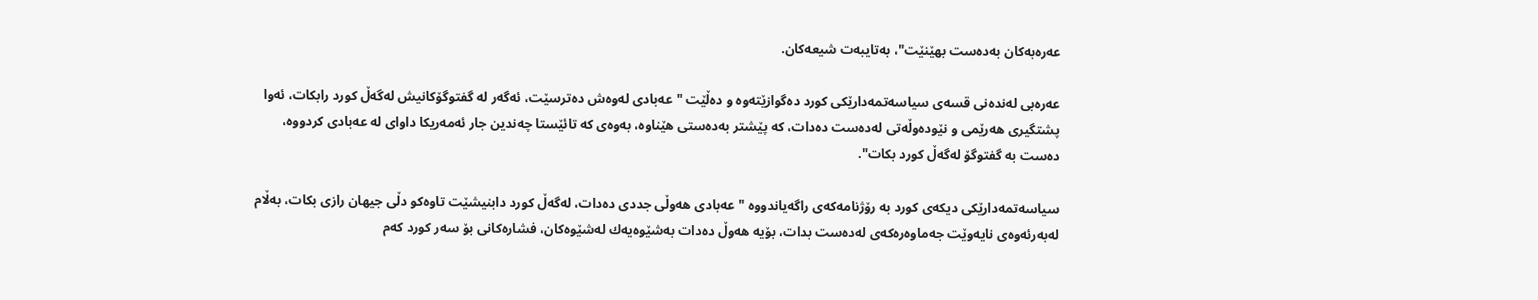عه‌ره‌به‌كان به‌ده‌ست بهێنێت"، به‌تایبه‌ت شیعه‌كان.

عه‌ره‌بی له‌نده‌نی قسه‌ی سیاسه‌تمه‌دارێكی كورد ده‌گوازێته‌وه‌ و ده‌ڵێت "عه‌بادی له‌وه‌ش ده‌ترسێت، ئه‌گه‌ر له‌ گفتوگۆكانیش له‌گه‌ڵ كورد رابكات، ئه‌وا پشتگیری هه‌رێمی و نێوده‌وڵه‌تی له‌ده‌ست ده‌دات، كه‌ پێشتر به‌ده‌ستی هێناوه‌، به‌وه‌ی كه‌ تائێستا چه‌ندین جار ئه‌مه‌ریكا داوای له‌ عه‌بادی كردووه‌، ده‌ست به‌ گفتوگۆ له‌گه‌ڵ كورد بكات".

سیاسه‌تمه‌دارێكی دیكه‌ی كورد به‌ رۆژنامه‌كه‌ی راگه‌یاندووه‌ "عه‌بادی هه‌وڵی جددی ده‌دات،‌ له‌گه‌ڵ كورد دابنیشێت تاوه‌كو دڵی جیهان رازی بكات، به‌ڵام له‌به‌رئه‌وه‌ی نایه‌وێت جه‌ماوه‌ره‌كه‌ی له‌ده‌ست بدات، بۆیه‌ هه‌وڵ ده‌دات به‌شێوه‌یه‌ك له‌شێوه‌كان، فشاره‌كانی بۆ سه‌ر كورد كه‌م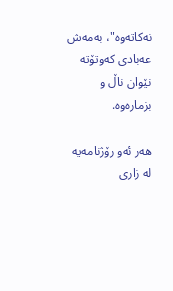نه‌كاته‌وه‌"، به‌مه‌ش عه‌بادی كه‌وتۆته‌ نێوان ناڵ و بزماره‌وه‌.

هه‌ر ئه‌و رۆژنامه‌یه‌ له‌ زاری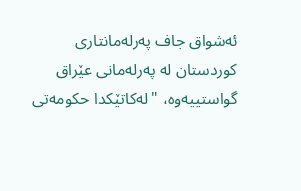ئه‌شواق جاف په‌رله‌مانتاری كوردستان له‌ په‌رله‌مانی عێراق گواستییه‌وه‌، "له‌كاتێكدا حكومه‌تی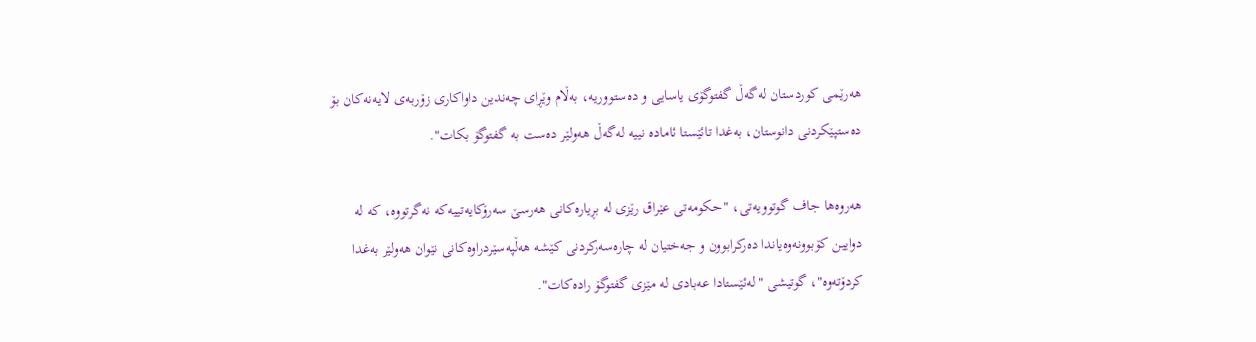هه‌رێمی كوردستان له‌گه‌ڵ گفتوگۆی یاسایی و ده‌ستووریه، به‌ڵام وێڕای چه‌ندین داواكاری زۆربه‌ی لایه‌نه‌كان بۆ ده‌ستپێكردنی دانوستان، به‌غدا تائێستا ئاماده‌ نییه‌ له‌گه‌ڵ هه‌ولێر ده‌ست به‌ گفتوگۆ بكات‌".

هه‌روه‌ها جاف گوتوویه‌تی، "حكومه‌تی عێراق رێزی له‌ بڕیاره‌كانی هه‌رسێ سه‌رۆكایه‌تییه‌كه‌ نه‌گرتووه‌، كه‌ له‌ دوایین كۆبوونه‌وه‌یاندا ده‌ركرابوون و جه‌ختیان له‌ چاره‌سه‌ركردنی كێشه‌ هه‌ڵپه‌سێردراوه‌كانی نێوان هه‌ولێر به‌غدا كردۆته‌وه‌"، گوتیشی "له‌ئێستادا عه‌بادی له‌ مێزی گفتوگۆ راده‌كات".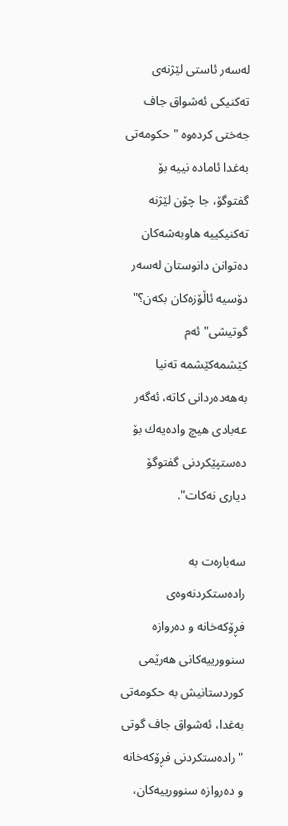له‌سه‌ر ئاستی لێژنه‌ی ته‌كنیكی ئه‌شواق جاف جه‌ختی كرده‌وه‌ "حكومه‌تی به‌غدا ئاماده‌ نییه‌ بۆ گفتوگۆ، جا چۆن لێژنه‌ ته‌كنیكییه‌ هاوبه‌شه‌كان ده‌توانن دانوستان له‌سه‌ر دۆسیه‌ ئاڵۆزه‌كان بكه‌ن؟" گوتیشی"ئه‌م كێشمه‌كێشمه‌ ته‌نیا به‌هه‌ده‌ردانی كاته‌، ئه‌گه‌ر عه‌بادی هیچ واده‌یه‌ك بۆ ده‌ستپێكردنی گفتوگۆ دیاری نه‌كات".

سه‌باره‌ت به‌ راده‌ستكردنه‌وه‌ی فڕۆكه‌خانه‌ و ده‌روازه‌ سنوورییه‌كانی هه‌رێمی كوردستانیش به‌ حكومه‌تی به‌غدا، ئه‌شواق جاف گوتی "راده‌ستكردنی فڕۆكه‌خانه‌ و ده‌روازه‌ سنوورییه‌كان،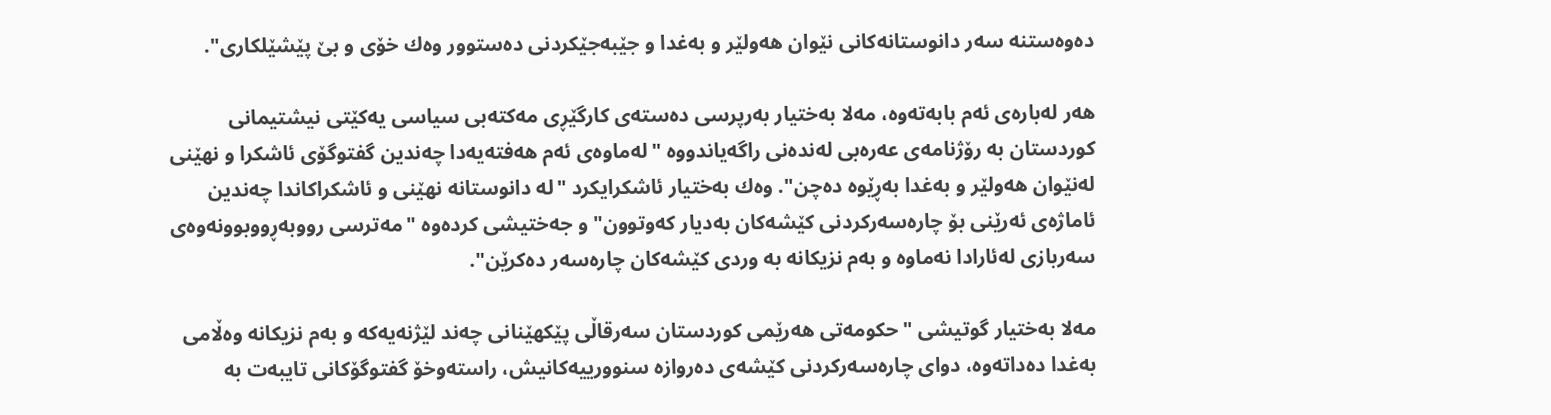ده‌وه‌ستنه‌ سه‌ر دانوستانه‌كانی نێوان هه‌ولێر و به‌غدا و جێبه‌جێكردنی ده‌ستوور وه‌ك خۆی و بێ پێشێلكاری".

هه‌ر له‌باره‌ی ئه‌م بابه‌ته‌وه‌، مه‌لا به‌ختیار به‌رپرسی ده‌سته‌ی كارگێڕی مه‌كته‌بی سیاسی یه‌كێتی نیشتیمانی كوردستان به‌ رۆژنامه‌ی عه‌ره‌بی له‌نده‌نی راگه‌یاندووه‌ "له‌ماوه‌ی ئه‌م هه‌فته‌یه‌دا چه‌ندین گفتوگۆی ئاشكرا و نهێنی له‌نێوان هه‌ولێر و به‌غدا به‌ڕێوه‌ ده‌چن". وه‌ك به‌ختیار ئاشكرایكرد "له‌ دانوستانه‌ نهێنی و ئاشكراكاندا چه‌ندین ئاماژه‌ی ئه‌رێنی بۆ چاره‌سه‌ركردنی كێشه‌كان به‌دیار كه‌وتوون" و جه‌ختیشی كرده‌وه‌ "مه‌ترسی رووبه‌ڕووبوونه‌وه‌ی سه‌ربازی له‌ئارادا نه‌ماوه‌ و به‌م نزیكانه‌ به‌ وردی كێشه‌كان چاره‌سه‌ر ده‌كرێن".

مه‌لا به‌ختیار گوتیشی "حكومه‌تی هه‌رێمی كوردستان سه‌رقاڵی پێكهێنانی چه‌ند لێژنه‌یه‌كه‌ و به‌م نزیكانه‌ وه‌ڵامی به‌غدا ده‌داته‌وه‌، دوای چاره‌سه‌ركردنی كێشه‌ی ده‌روازه‌ سنوورییه‌كانیش، راسته‌وخۆ گفتوگۆكانی تایبه‌ت به‌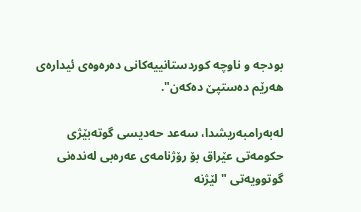بودجه‌ و ناوچه‌ كوردستانییه‌كانی ده‌ره‌وه‌ی ئیداره‌ی هه‌رێم ده‌ستپێ ده‌كه‌ن".

له‌به‌رامبه‌ریشدا، سه‌عد حه‌دیسی گوته‌بێژی حكومه‌تی عێراق بۆ رۆژنامه‌ی عه‌ره‌بی له‌نده‌نی گوتوویه‌تی "لێژنه‌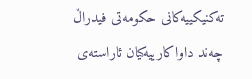ته‌كنیكییه‌كانی حكومه‌تی فیدراڵ چه‌ند داواكارییه‌كیان ئاراسته‌ی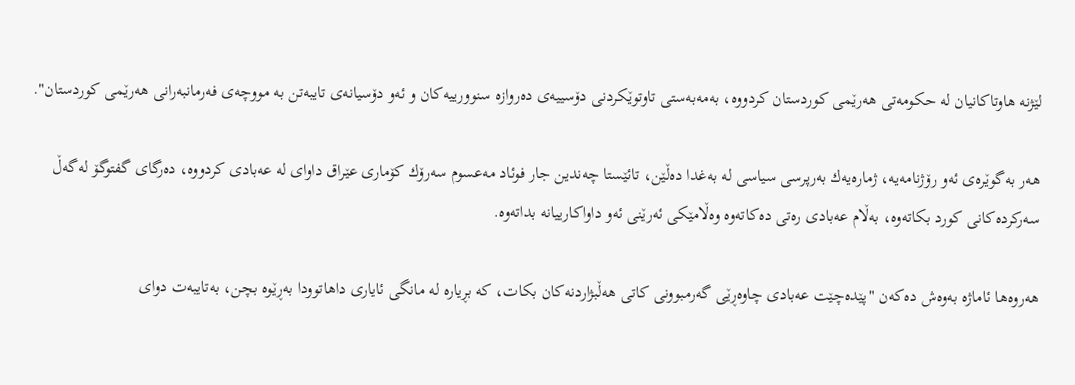لێژنه‌ هاوتاكانیان له‌ حكومه‌تی هه‌رێمی كوردستان كردووه‌، به‌مه‌به‌ستی تاوتوێكردنی دۆسییه‌ی ده‌ر‌وازه‌ سنوورییه‌كان و ئه‌و دۆسیانه‌ی تایبه‌تن به‌ مووچه‌ی فه‌رمانبه‌رانی هه‌رێمی كوردستان".

هه‌ر به‌گوێره‌ی ئه‌و رۆژنامه‌یه‌، ژماره‌یه‌ك به‌رپرسی سیاسی له‌ به‌غدا ده‌ڵێن، تائێستا چه‌ندین جار فوئاد مه‌عسوم سه‌رۆك كۆماری عێراق داوای له‌ عه‌بادی كردووه‌، ده‌رگای گفتوگۆ له‌گه‌ڵ سه‌ركرده‌كانی كورد بكاته‌وه‌، به‌ڵام عه‌بادی ره‌تی ده‌كاته‌وه‌ وه‌ڵامێكی ئه‌رێنی ئه‌و داواكارییانه‌ بداته‌وه‌.

هه‌روه‌ها ئاماژه‌ به‌وه‌ش ده‌كه‌ن "پێده‌چێت‌ عه‌بادی چاوه‌ڕێی گه‌رمبوونی كاتی هه‌ڵبژاردنه‌كان بكات، كه‌ بڕیاره‌ له‌ مانگی ئایاری داهاتوودا به‌ڕێوه‌ بچن، به‌تایبه‌ت دوای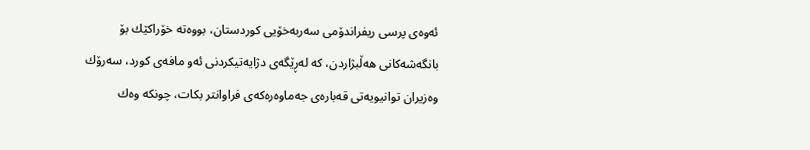ئه‌وه‌ی پرسی ریفراندۆمی سه‌ربه‌خۆیی كوردستان، بووه‌ته‌ خۆراكێك بۆ بانگه‌شه‌كانی هه‌ڵبژاردن، كه‌ له‌ڕێگه‌ی دژایه‌تیكردنی ئه‌و مافه‌ی كورد، سه‌رۆك وه‌زیران توانیویه‌تی قه‌باره‌ی جه‌ماوه‌ره‌كه‌ی فراوانتر بكات، چونكه‌ وه‌ك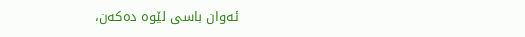ئه‌وان باسی لێوه‌ ده‌كه‌ن،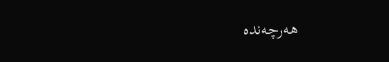هه‌رچه‌نده‌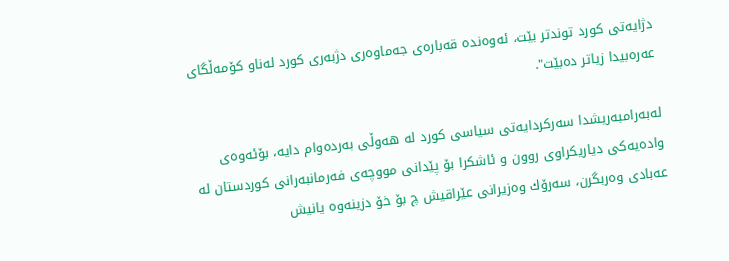دژایه‌تی كورد توندتر بێت، ئه‌وه‌نده‌ قه‌باره‌ی جه‌ماوه‌ری دژبه‌ری كورد له‌ناو كۆمه‌ڵگای عه‌ره‌بیدا زیاتر ده‌بێت".

له‌به‌رامبه‌ریشدا سه‌ركردایه‌تی سیاسی كورد له‌ هه‌وڵی به‌رده‌وام دایه‌، بۆئه‌وه‌ی واده‌یه‌كی دیاریكراوی روون و ئاشكرا بۆ پێدانی مووچه‌ی فه‌رمانبه‌رانی كوردستان له‌ عه‌بادی وه‌ربگرن، سه‌رۆك وه‌زیرانی عێراقیش چ بۆ خۆ دزینه‌وه‌ یانیش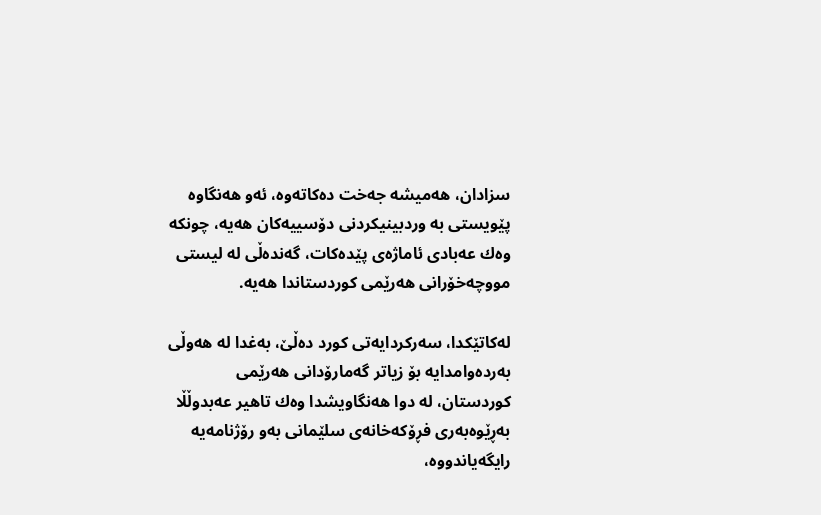سزادان، هه‌میشه‌ جه‌خت ده‌كاته‌وه‌، ئه‌و هه‌نگاوه‌ پێویستی به‌ وردبینیكردنی دۆسییه‌كان هه‌یه‌، چونكه‌ وه‌ك عه‌بادی ئاماژه‌ی پێده‌كات، گه‌نده‌ڵی له‌ لیستی مووچه‌خۆرانی هه‌رێمی كوردستاندا هه‌یه‌.

له‌كاتێكدا، سه‌ركردایه‌تی كورد ده‌ڵێ، به‌غدا له‌ هه‌وڵی به‌رده‌وامدایه‌ بۆ زیاتر گه‌مارۆدانی هه‌رێمی كوردستان، له‌ دوا هه‌نگاویشدا وه‌ك تاهیر عه‌بدوڵڵا به‌ڕێوه‌به‌ری فڕۆكه‌خانه‌ی سلێمانی به‌و رۆژنامه‌یه‌ رایگه‌یاندووه‌،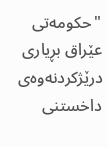"حكومه‌تی عێراق بڕیاری درێژكردنه‌وه‌ی داخستنی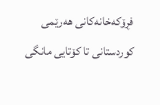فڕۆكه‌خانه‌كانی هه‌رێمی كوردستانی تا كۆتایی مانگی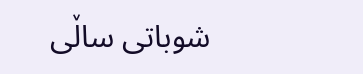شوباتی ساڵی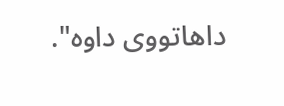داهاتووی داوه‌".